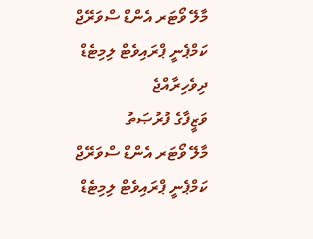މާލޭ ވޯޓަރ އެންޑް ސްވަރޭޖް ކަމްޕެނީ ޕްރައިވެޓް ލިމިޓެޑް
ދިވެހިރާއްޖެ
ވަޒީފާގެ ފުރުޞަތު
މާލޭ ވޯޓަރ އެންޑް ސްވަރޭޖް ކަމްޕެނީ ޕްރައިވެޓް ލިމިޓެޑް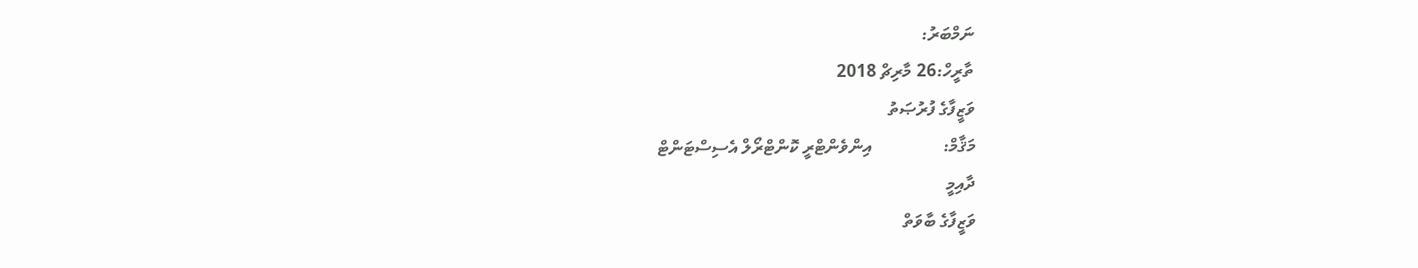ނަމްބަރު:
ތާރީހް:26 މާރިޗް 2018
ވަޒީފާގެ ފުރުޞަތު
މަޤާމް:                އިންވެންޓްރީ ކޮންޓްރޯލް އެސިސްޓަންޓް
ދާއިމީ
ވަޒީފާގެ ބާވަތް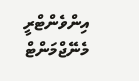އިންވެންޓްރީ މެނޭޖްމަންޓް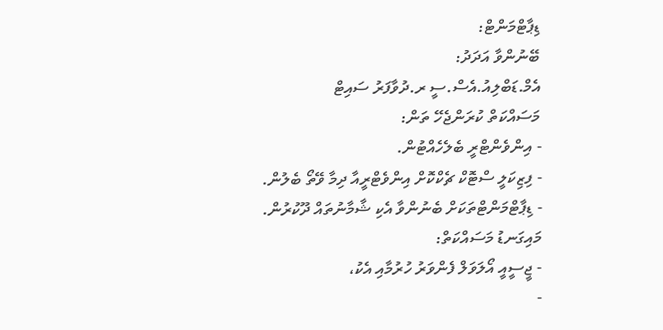ޑިޕާޓްމަންޓް:
ބޭނުންވާ އަދަދު:
އެމް.ޑަބްލިއު.އެސް.ސީ ރ.ދުވާފަރު ސައިޓް
މަސައްކަތް ކުރަންޖެހޭ ތަން:
- އިންވެންޓްރީ ބެލެހެއްޓުން.
- ފިޒިކަލީ ސްޓޮކް ޗެކްކޮށް އިންވެޓްރީއާ ދިމާ ވޭތޯ ބެލުން.
- ޑިޕާޓްމަންޓްތަކަށް ބެނުންވާ އެކި ޝާމާނުތައް ދޫކުރުން.
މައިގަނޑު މަސައްކަތް:
- ޖީސީއީ އޯލަވަލް ފެންވަރު ހުރުމާއި އެކު،
-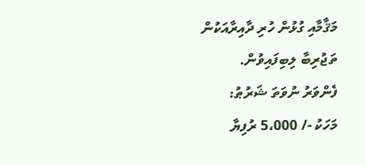މަޤާމާއި ގުޅުން ހުރި ދާއިރާއަކުން ތަޖުރިބާ ލިބިފައިވުން.
ފެންވަރު ނުވަތަ ޝަރުޠު:
މަހަކު -/ 5،000 ރުފިޔާ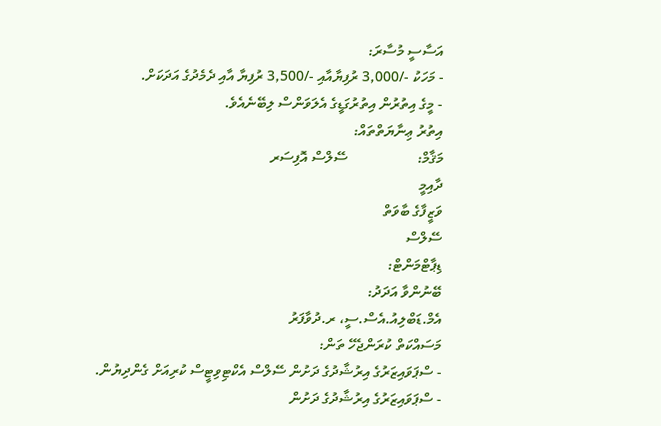އަސާސީ މުސާރަ:
- މަހަކު -/3,000 ރުފިޔާއާއި -/3,500 ރުފިޔާ އާއި ދެމެދުގެ އަދަކަށް.
- މީގެ އިތުރުން އިތުރުގަޑީގެ އެލަވަންސް ލިބޭނެއެވެ.
އިތުރު ޢިނާޔަތްތައް:
މަޤާމް:                   ސޭލްސް އޮފިސަރ
ދާއިމީ
ވަޒީފާގެ ބާވަތް
ސޭލްސް
ޑިޕާޓްމަންޓް:
ބޭނުންވާ އަދަދު:
އެމް.ޑަބްލިއު.އެސް.ސީ، ރ.ދުވާފަރު
މަސައްކަތް ކުރަންޖެހޭ ތަން:
- ސްޕަވައިޒަރުގެ އިރުޝާދުގެ ދަށުން ސޭލްސް އެކްޓިވިޓީސް ކުރިއަށް ގެންދިޔުން.
- ސްޕަވައިޒަރުގެ އިރުޝާދުގެ ދަށުން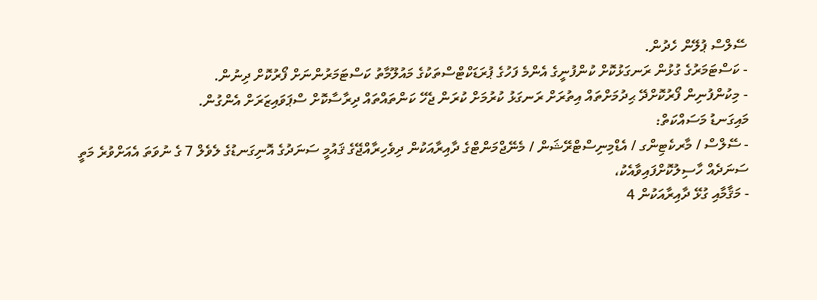ސޭލްސް ޕުލޭން ހެދުން.
- ކަސްޓަމަރުގެ ގުޅުން ރަނގަޅުކޮށް ކުންފުނީގެ އެންމެ ފަހުގެ ޕުރަޑަކްޓްސްތަކުގެ މައުލޫމާތު ކަސްޓަމަރުންނަށް ފޯރުކޮށް ދިނުން.
- މިކުންފުނިން ފޯރުކޮށްދޭ ޙިދުމަށްތައް އިތުރަށް ރަނގަޅު ކުރުމަށް ކުރަން ޖެހޭ ކަންތައްތައް ދިރާސާކޮށް ސްޕަވައިޒަރަށް އެންގުން.
މައިގަނޑު މަސައްކަތް:
- ސޭލްސް / މާރކެޓިންގ / އެޑްމިނިސްޓްރޭޝަން / މެނޭޖްމަންޓްގެ ދާއިރާއަކުން ދިވެހިރާއްޖޭގެ ޤައުމީ ސަނަދުގެ އޮނިގަނޑުގެ ލެވެލް 7 ގެ ނުވަތަ އެއަށްވުރެ މަތީ ސަނަދެއް ހާސިލުކޮށްފައިވާއެކު،
- މަޤާމާއި ގުޅޭ ދާއިރާއަކުން 4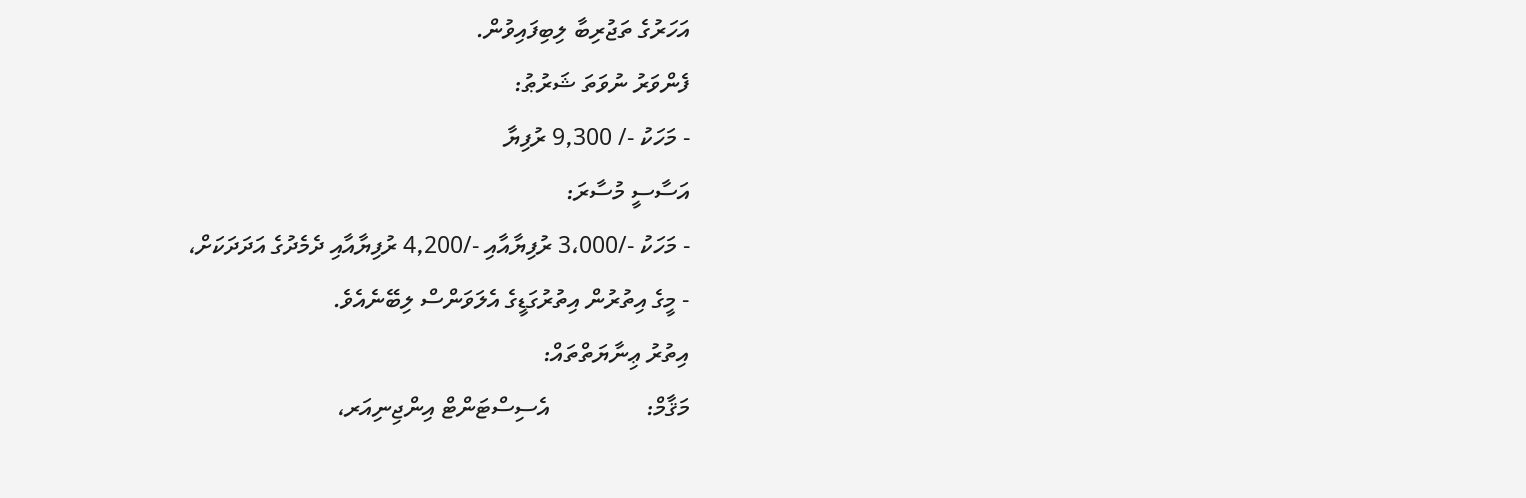އަހަރުގެ ތަޖުރިބާ ލިބިފައިވުން.
ފެންވަރު ނުވަތަ ޝަރުޠު:
- މަހަކު -/ 9,300 ރުފިޔާ
އަސާސީ މުސާރަ:
- މަހަކު -/3،000 ރުފިޔާއާއި -/4,200 ރުފިޔާއާއި ދެމެދުގެ އަދަދަކަށް،
- މީގެ އިތުރުން އިތުރުގަޑީގެ އެލަވަންސް ލިބޭނެއެވެ.
އިތުރު ޢިނާޔަތްތައް:
މަޤާމް:                އެސިސްޓަންޓް އިންޖިނިއަރ،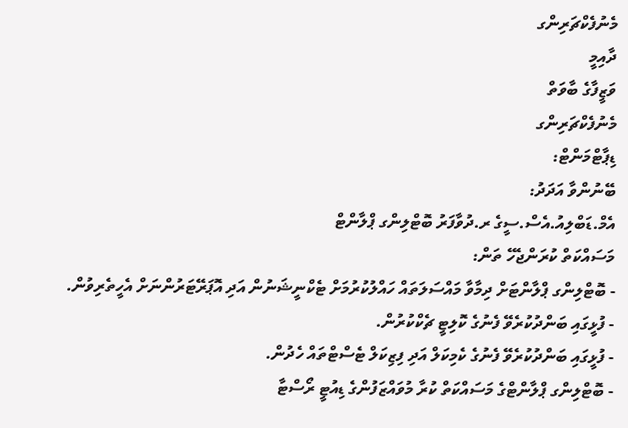މެނުފެކްޗަރިންގ
ދާއިމީ
ވަޒީފާގެ ބާވަތް
މެނުފެކްޗަރިންގ
ޑިޕާޓްމަންޓް:
ބޭނުންވާ އަދަދު:
އެމް.ޑަބްލިއު.އެސް.ސީގެ ރ.ދުވާފަރު ބޮޓްލިންގ ޕްލާންޓް
މަސައްކަތް ކުރަންޖެހޭ ތަން:
- ބޮޓްލިންގ ޕްލާންޓަށް ދިމާވާ މައްސަލަތައް ހައްލުކުރުމަށް ޓެކްނީޝަނުން އަދި އޮޕަރޭޓަރުންނަށް އެހީތެރިވުން.
- ފުޅީގައި ބަންދުކުރެވޭ ފެނުގެ ކޮލިޓީ ޗެކްކުރުން.
- ފުޅީގައި ބަންދުކުރެވޭ ފެނުގެ ކެމިކަލް އަދި ފިޒިކަލް ޓެސްޓްތައް ހެދުން.
- ބޮޓްލިންގ ޕްލާންޓްގެ މަސައްކަތް ކުރާ މުވައްޒަފުންގެ ޑިއުޓީ ރޯސްޓާ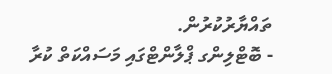ތައްޔާރުކުރުން.
- ބޮޓްލިންގ ޕްލާންޓްގައި މަސައްކަތް ކުރާ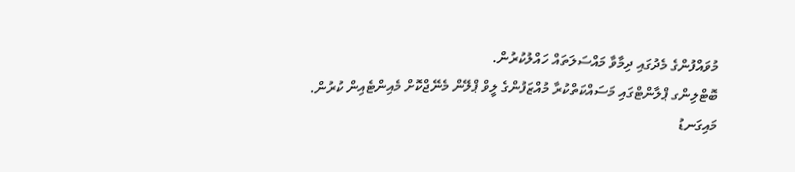މުވައްފުންގެ މެދުގައި ދިމާވާ މައްސަލަތައް ހައްލުކުރުން.
ބޮޓްލިންގ ޕްލާންޓްގައި މަސައްކަތްކުރާ މުއްޒަފުންގެ ލީވް ޕްލޭން މެނޭޖްކޮށް މެއިންޓެއިން ކުރުން.
މައިގަނޑު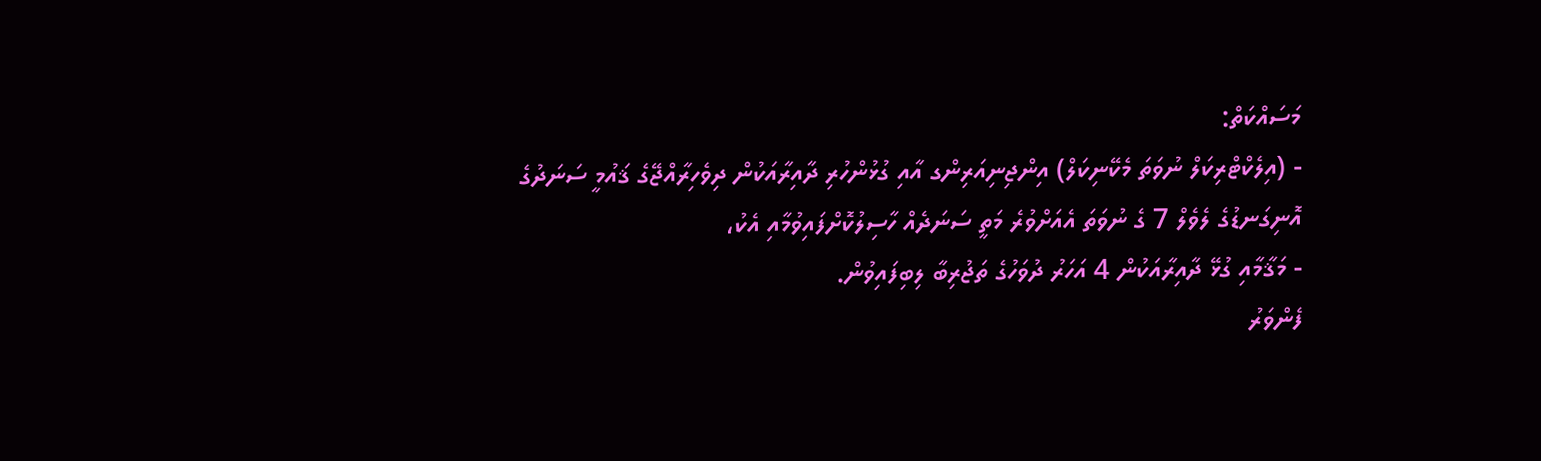މަސައްކަތް:
- (އިލެކްޓްރިކަލް ނުވަތަ މެކޭނިކަލް) އިންޖިނިއަރިންގ އާއި ގުޅުންހުރި ދާއިރާއަކުން ދިވެހިރާއްޖޭގެ ޤައުމީ ސަނަދުގެ އޮނިގަނޑުގެ ލެވެލް 7 ގެ ނުވަތަ އެއަށްވުރެ މަތީ ސަނަދެއް ހާސިލުކޮށްފައިވުމާއި އެކު،
- މަޤާމާއި ގުޅޭ ދާއިރާއަކުން 4 އަހަރު ދުވަހުގެ ތަޖުރިބާ ލިބިފައިވުން.
ފެންވަރު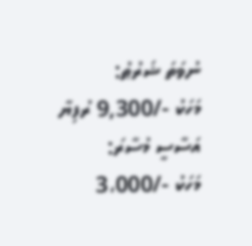ނުވަތަ ޝަރުޠު:
މަހަކު -/9,300 ރުފިޔާ
އަސާސީ މުސާރަ:
މަހަކު -/3،000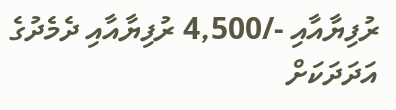ރުފިޔާއާއި -/4,500 ރުފިޔާއާއި ދެމެދުގެ އަދަދަކަށް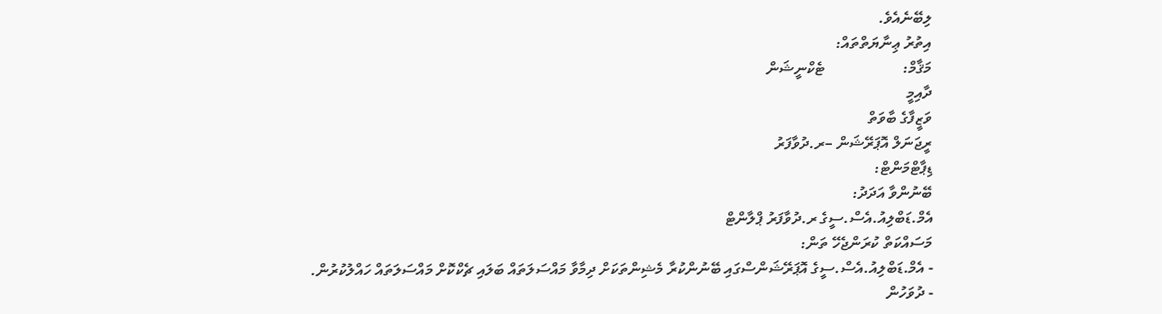ލިބޭނެއެވެ.
އިތުރު ޢިނާޔަތްތައް:
މަޤާމް:                    ޓެކްނީޝަން
ދާއިމީ
ވަޒީފާގެ ބާވަތް
ރީޖަނަލް އޮޕަރޭޝަން –ރ.ދުވާފަރު
ޑިޕާޓްމަންޓް:
ބޭނުންވާ އަދަދު:
އެމް.ޑަބްލިއު.އެސް.ސީގެ ރ.ދުވާފަރު ޕްލާންޓް
މަސައްކަތް ކުރަންޖެހޭ ތަން:
- އެމް.ޑަބްލިއު.އެސް.ސީގެ އޮޕަރޭޝަންސްގައި ބޭނުންކުރާ މެޝިންތަކަށް ދިމާވާ މައްސަލަތައް ބަލައި ޗެކްކޮށް މައްސަލަތައް ހައްލުކުރުން.
- ދުވަހުން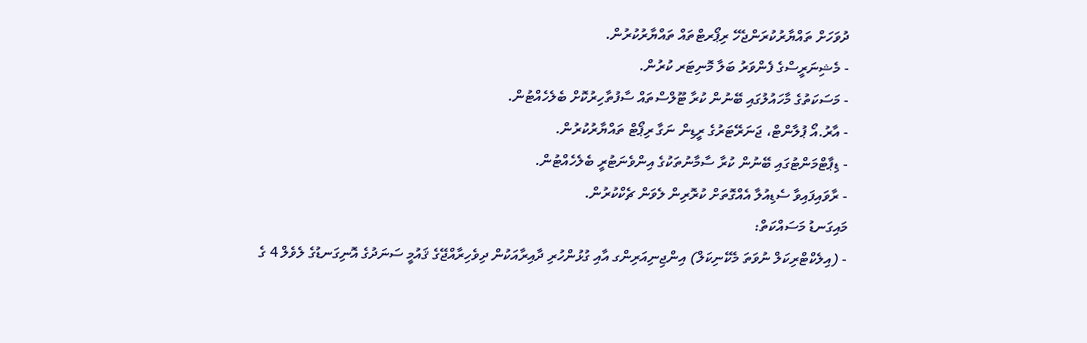ދުވަހަށް ތައްޔާރުކުރަންޖެހޭ ރިޕޯރޓްތައް ތައްޔާރުކުރުން.
- މެޝިނަރީސްގެ ފެންވަރު ބަލާ މޮނިޓަރ ކުރުން.
- މަސަކަތުގެ މާހައުލުގައި ބޭނުން ކުރާ ޓޫލްސްތައް ސާފުތާހިރުކޮށް ބެލެހެއްޓުން.
- އާރު.އޯ ޕުލާންޓް، ޖަނަރޭޓަރުގެ ރީޑިން ނަގާ ރިޕޯޓް ތައްޔާރުކުރުން.
- ޑިޕާޓްމަންޓުގައި ބޭނުން ކުރާ ސާމާނުތަކުގެ އިންވެނަޓުރީ ބެލެހެއްޓުން.
- ރާވައިފައިވާ ސެޑިއުލާ އެއްގޮތަށް ކުރޮރިން ލެވަން ޗެކްކުރުން.
މައިގަނޑު މަސައްކަތް:
- (އިލެކްޓްރިކަލް ނުވަތަ މެކޭނިކަލް) އިންޖިނިއަރިންގ އާއި ގުޅުންހުރި ދާއިރާއަކުން ދިވެހިރާއްޖޭގެ ޤައުމީ ސަނަދުގެ އޮނިގަނޑުގެ ލެވެލް 4 ގެ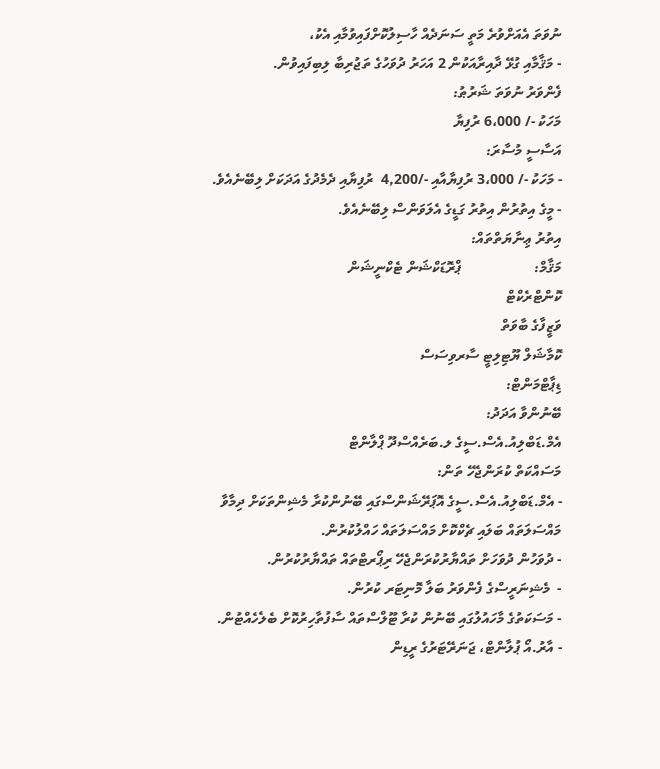ނުވަތަ އެއަށްވުރެ މަތީ ސަނަދެއް ހާސިލުކޮށްފައިވުމާއި އެކު،
- މަޤާމާއި ގުޅޭ ދާއިރާއަކުން 2 އަހަރު ދުވަހުގެ ތަޖުރިބާ ލިބިފައިވުން.
ފެންވަރު ނުވަތަ ޝަރުޠު:
މަހަކު -/ 6،000 ރުފިޔާ
އަސާސީ މުސާރަ:
- މަހަކު -/ 3،000 ރުފިޔާއާއި -/4,200  ރުފިޔާއި ދެމެދުގެ އަދަކަށް ލިބޭނެއެވެ.
- މީގެ އިތުރުން އިތުރު ގަޑީގެ އެލަވަންސް ލިބޭނެއެވެ.
އިތުރު ޢިނާޔަތްތައް:
މަޤާމް:                    ޕްރޮޑަކްޝަން ޓެކްނީޝަން
ކޮންޓްރެކްޓް
ވަޒީފާގެ ބާވަތް
ކޮމާޝަލް ޔޫޓިލިޓީ ސާރވިސަސް
ޑިޕާޓްމަންޓް:
ބޭނުންވާ އަދަދު:
އެމް.ޑަބްލިއު.އެސް.ސީގެ ލ.ބަރެއްސްދޫ ޕްލާންޓް
މަސައްކަތް ކުރަންޖެހޭ ތަން:
- އެމް.ޑަބްލިއު.އެސް.ސީގެ އޮޕަރޭޝަންސްގައި ބޭނުންކުރާ މެޝިންތަކަށް ދިމާވާ މައްސަލަތައް ބަލައި ޗެކްކޮށް މައްސަލަތައް ހައްލުކުރުން.
- ދުވަހުން ދުވަހަށް ތައްޔާރުކުރަންޖެހޭ ރިޕޯރޓްތައް ތައްޔާރުކުރުން.
-  މެޝިނަރީސްގެ ފެންވަރު ބަލާ މޮނިޓަރ ކުރުން.
- މަސަކަތުގެ މާހައުލުގައި ބޭނުން ކުރާ ޓޫލްސްތައް ސާފުތާހިރުކޮށް ބެލެހެއްޓުން.
- އާރު.އޯ ޕުލާންޓް، ޖަނަރޭޓަރުގެ ރީޑިން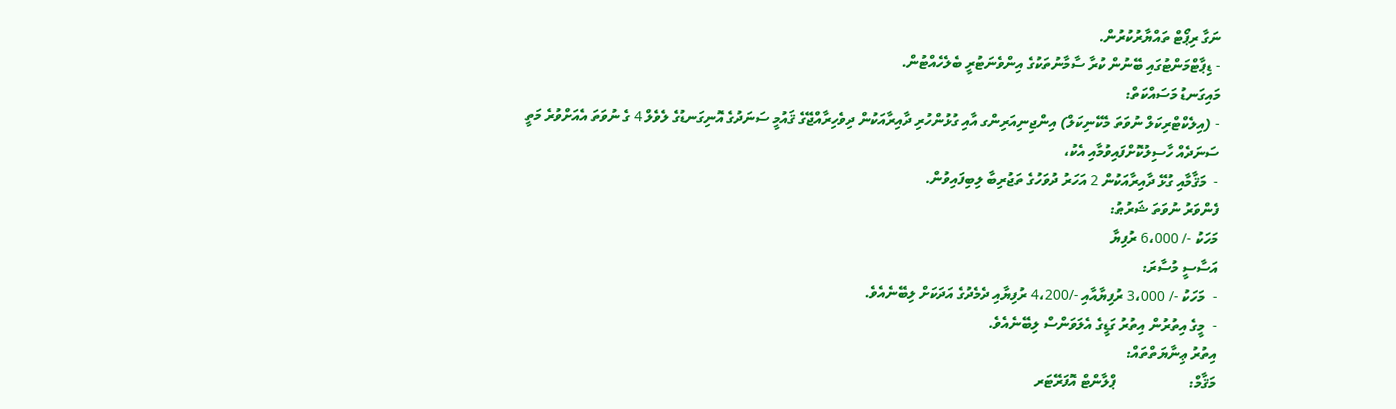ނަގާ ރިޕޯޓް ތައްޔާރުކުރުން.
- ޑިޕާޓްމަންޓުގައި ބޭނުން ކުރާ ސާމާނުތަކުގެ އިންވެނަޓުރީ ބެލެހެއްޓުން.
މައިގަނޑު މަސައްކަތް:
- (އިލެކްޓްރިކަލް ނުވަތަ މެކޭނިކަލް) އިންޖިނިއަރިންގ އާއި ގުޅުންހުރި ދާއިރާއަކުން ދިވެހިރާއްޖޭގެ ޤައުމީ ސަނަދުގެ އޮނިގަނޑުގެ ލެވެލް 4 ގެ ނުވަތަ އެއަށްވުރެ މަތީ ސަނަދެއް ހާސިލުކޮށްފައިވުމާއި އެކު،
-  މަޤާމާއި ގުޅޭ ދާއިރާއަކުން 2 އަހަރު ދުވަހުގެ ތަޖުރިބާ ލިބިފައިވުން.
ފެންވަރު ނުވަތަ ޝަރުޠު:
މަހަކު -/ 6،000 ރުފިޔާ
އަސާސީ މުސާރަ:
-  މަހަކު -/ 3،000 ރުފިޔާއާއި -/4،200 ރުފިޔާއި ދެމެދުގެ އަދަކަށް ލިބޭނެއެވެ.
-  މީގެ އިތުރުން އިތުރު ގަޑީގެ އެލަވަންސް ލިބޭނެއެވެ.
އިތުރު ޢިނާޔަތްތައް:
މަޤާމް:                    ޕްލާންޓް އޮފަރޭޓަރ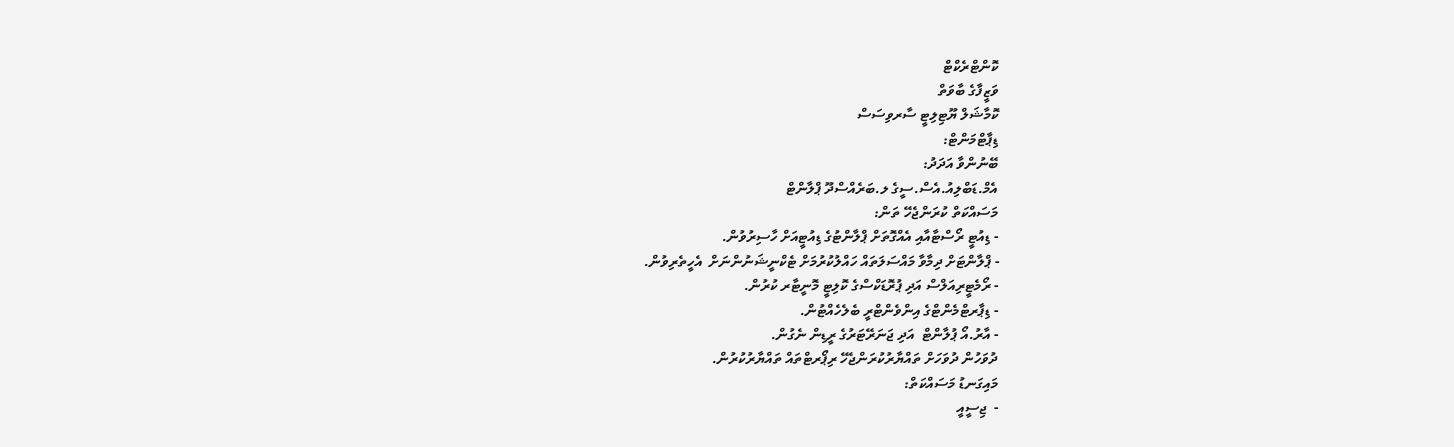ކޮންޓްރެކްޓް
ވަޒީފާގެ ބާވަތް
ކޮމާޝަލް ޔޫޓިލިޓީ ސާރވިސަސް
ޑިޕާޓްމަންޓް:
ބޭނުންވާ އަދަދު:
އެމް.ޑަބްލިއު.އެސް.ސީގެ ލ.ބަރެއްސްދޫ ޕްލާންޓް
މަސައްކަތް ކުރަންޖެހޭ ތަން:
- ޑިއުޓީ ރޯސްޓާއާއި އެއްގޮތަށް ޕްލާންޓުގެ ޑިއުޓީއަށް ހާސިރުވުން.
- ޕްލާންޓަށް ދިމާވާ މައްސަލަތައް ހައްލުކުރުމަށް ޓެކްނީޝަނުންނަށް  އެހީތެރިވުން.
- ރޯމެޓީރިއަލްސް އަދި ޕުރޮޑަކްސްގެ ކޮލިޓީ މޮނީޓާރ ކުރުން.
- ޑިޕާރޓްމެންޓްގެ އިންވެންޓްރީ ބެލެހެއްޓުން.
- އާރު.އޯ ޕުލާންޓް  އަދި ޖަނަރޭޓަރުގެ ރީޑިން ނެގުން.
ދުވަހުން ދުވަހަށް ތައްޔާރުކުރަންޖެހޭ ރިޕޯރޓްތައް ތައްޔާރުކުރުން.
މައިގަނޑު މަސައްކަތް:
-  ޖިސީއީ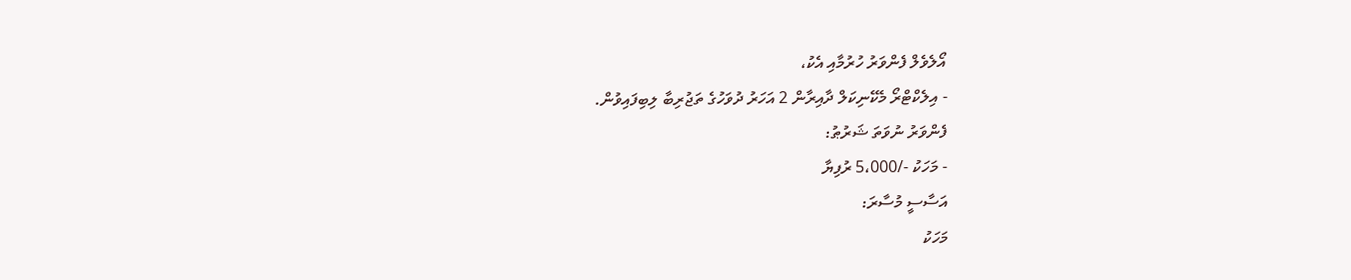އޯލެވެލް ފެންވަރު ހުރުމާއި އެކު،
- އިލެކްޓްރޯ މެކޭނިކަލް ދާއިރާން 2 އަހަރު ދުވަހުގެ ތަޖުރިބާ ލިބިފައިވުން.
ފެންވަރު ނުވަތަ ޝަރުޠު:
- މަހަކު -/5،000 ރުފިޔާ
އަސާސީ މުސާރަ:
މަހަކު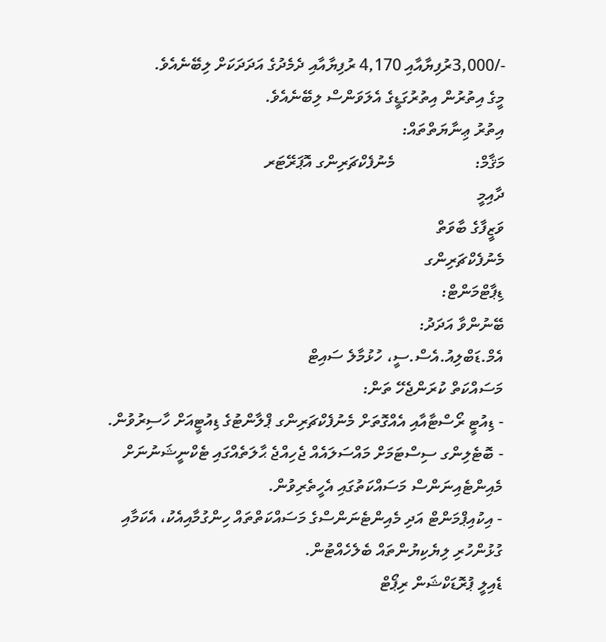-/3,000ރުފިޔާއާއި 4,170 ރުފިޔާއާއި ދެމެދުގެ އަދަދަކަށް ލިބޭނެއެވެ.
މީގެ އިތުރުން އިތުރުގަޑީގެ އެލަވަންސް ލިބޭނެއެވެ.
އިތުރު ޢިނާޔަތްތައް:
މަޤާމް:                   މެނުފެކްޗަރިންގ އޮޕަރޭޓަރ
ދާއިމީ
ވަޒީފާގެ ބާވަތް
މެނުފެކްޗަރިންގ
ޑިޕާޓްމަންޓް:
ބޭނުންވާ އަދަދު:
އެމް.ޑަބްލިއު.އެސް.ސީ، ހުޅުމާލެ ސައިޓް
މަސައްކަތް ކުރަންޖެހޭ ތަން:
- ޑިއުޓީ ރޯސްޓާއާއި އެއްގޮތަށް މެނުފެކްޗަރިންގ ޕްލާންޓުގެ ޑިއުޓީއަށް ހާސިރުވުން.
- ބޮޓެލިންގ ސިސްޓަމަށް މައްސަލައެއް ޖެހިއްޖެ ޙާލަތެއްގައި ޓެކްނީޝަނުނަށް މެއިންޓެއިނަންސް މަސައްކަތުގައި އެހީތެރިވުން.
- އިކުއިޕްމަންޓް އަދި މެއިންޓެނަންސްގެ މަސައްކަތްތައް ހިންގުމާއިއެކު، އެކަމާއި ގުޅުންހުރި ލިޔެކިޔުންތައް ބެލެހެއްޓުން.
ޑެއިލީ ޕުރޮޑަކްޝަން ރިޕޯޓް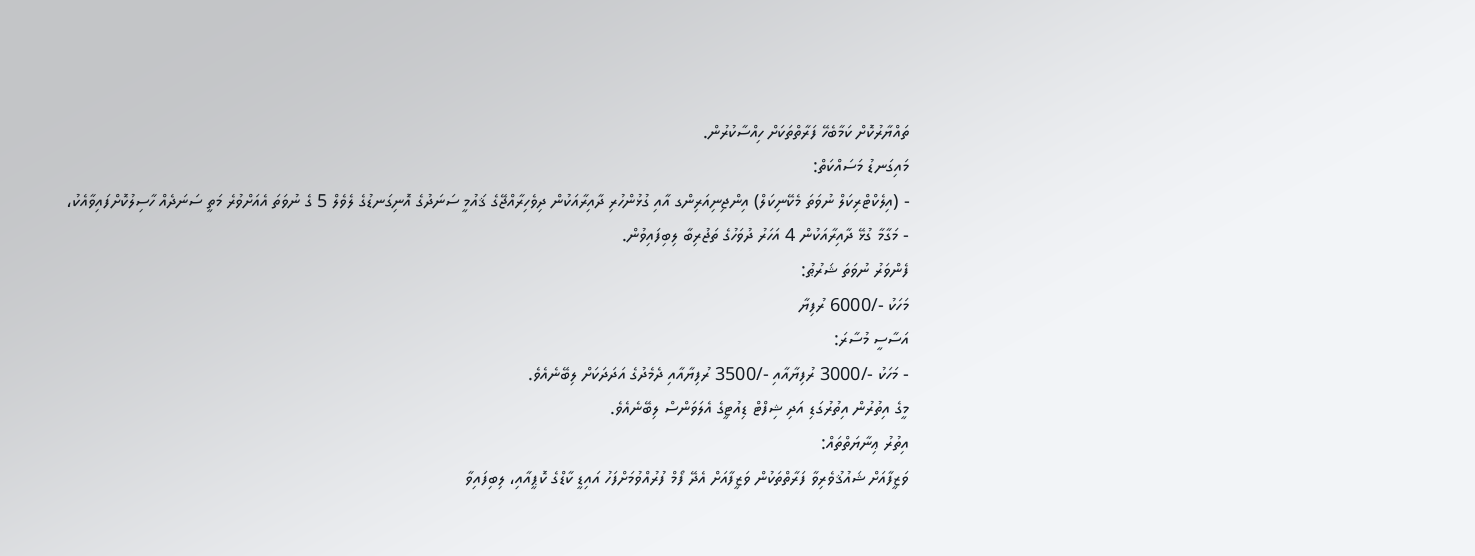ތައްޔާރުކޮށް ކަމާބެހޭ ފަރާތްތަކަށް ހިއްސާކުރުން.
މައިގަނޑު މަސައްކަތް:
- (އިލެކްޓްރިކަލް ނުވަތަ މެކޭނިކަލް) އިންޖިނިއަރިންގ އާއި ގުޅުންހުރި ދާއިރާއަކުން ދިވެހިރާއްޖޭގެ ޤައުމީ ސަނަދުގެ އޮނިގަނޑުގެ ލެވެލް 5 ގެ ނުވަތަ އެއަށްވުރެ މަތީ ސަނަދެއް ހާސިލުކޮށްފައިވާއެކު،
- މަގާމާ ގުޅޭ ދާއިރާއަކުން 4 އަހަރު ދުވަހުގެ ތަޖުރިބާ ލިބިފައިވުން.
ފެންވަރު ނުވަތަ ޝަރުޠު:
މަހަކު -/6000 ރުފިޔާ
އަސާސީ މުސާރަ:
- މަހަކު -/3000 ރުފިޔާއާއި -/3500 ރުފިޔާއާއި ދެމެދުގެ އަދަދަކަށް ލިބޭނެއެވެ.
މީގެ އިތުރުން އިތުރުގަޑި އަދި ޝިފްޓް ޑިއުޓީގެ އެލަވަންސް ލިބޭނެއެވެ.
އިތުރު ޢިނާޔަތްތައް:
ވަޒީފާއަށް ޝައުޤުވެރިވާ ފަރާތްތަކުން ވަޒީފާއަށް އެދޭ ފޯމް ފުރުއްވުމަށްފަހު އައިޑީ ކާޑްގެ ކޮޕީއާއި، ލިބިފައިވާ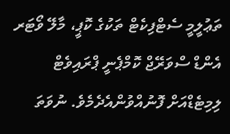ތަޢުލީމީ ސެޓްފިކެޓް ތަކުގެ ކޮޕީ، މާލޭ ވޯޓަރ އެންޑް ސްވަރޭޖް ކޮމްޕެނީ ޕްރައިވެޓް ލިމިޓެޑްއަށް ފޮނުއްވުންއެދެމެވެ. ނުވަތަ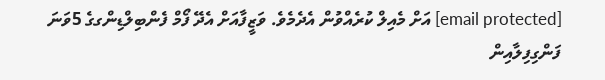[email protected] އަށް މެއިލް ކުރެއްވުން އެދެމެވެ. ވަޒީފާއަށް އެދޭ ފޯމް ފެންބިލްޑިންގގެ 5ވަނަ ފަންގިފިލާއިން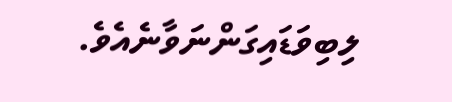ލިބިވަޑައިގަންނަވާނެއެވެ.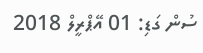ސުން ގަޑި: 01 އޭޕްރީލް 2018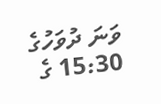ވަނަ ދުވަހުގެ 15:30 ގެ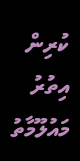ކުރިން
އިތުރު މައުލޫމާތު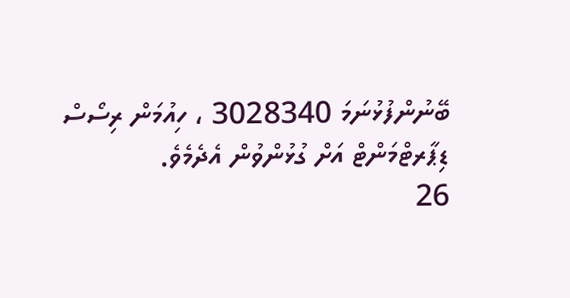ބޭނުންފުޅުނަމަ 3028340 ، ހިއުމަން ރިސޯސް ޑިޕާރޓްމަންޓް އަށް ގުޅުންވުން އެދެމެވެ.
26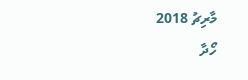މާރިޗު 2018
ހޯދާ